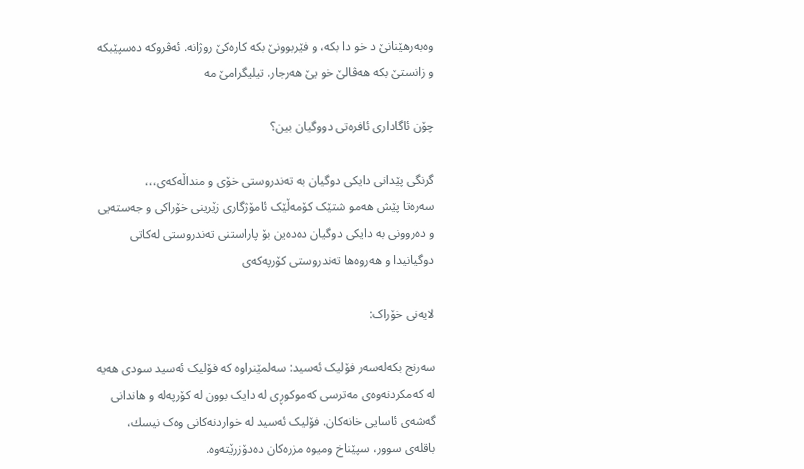وەبەرهێنانێ د خو دا بکە، و فێربوونێ بکە کارەکێ روژانە. ئەڤروکە دەسپێبکە و زانستێ بکە هەڤالێ خو یێ هەرجار. تیلیگرامێ مە

چۆن ئاگاداری ئافرەتی دووگیان بین؟

گرنگی پێدانی دایکی دوگیان بە تەندروستی خۆی و منداڵەکەی،،،
سەرەتا پێش هەمو شتێک کۆمەڵێک ئامۆژگاری زێرینی خۆراکی و جەستەیی و دەروونی بە دایکی دوگیان دەدەین بۆ پاراستنی تەندروستی لەکاتی دوگیانیدا و هەروەها تەندروستی کۆرپەکەی

لایەنی خۆراک:

سەرنج بکەلەسەر فۆلیک ئەسید: سەلمێنراوە کە فۆلیک ئەسید سودی هەیە لە کەمکردنەوەی مەترسی کەموکوڕی لە دایک بوون لە کۆرپەلە و هاندانی گەشەی ئاسایی خانەکان. فۆلیک ئەسید لە خواردنەکانی وەک نیسك، باقلەی سوور، سپێناخ ومیوە مزرەکان دەدۆزرێتەوە.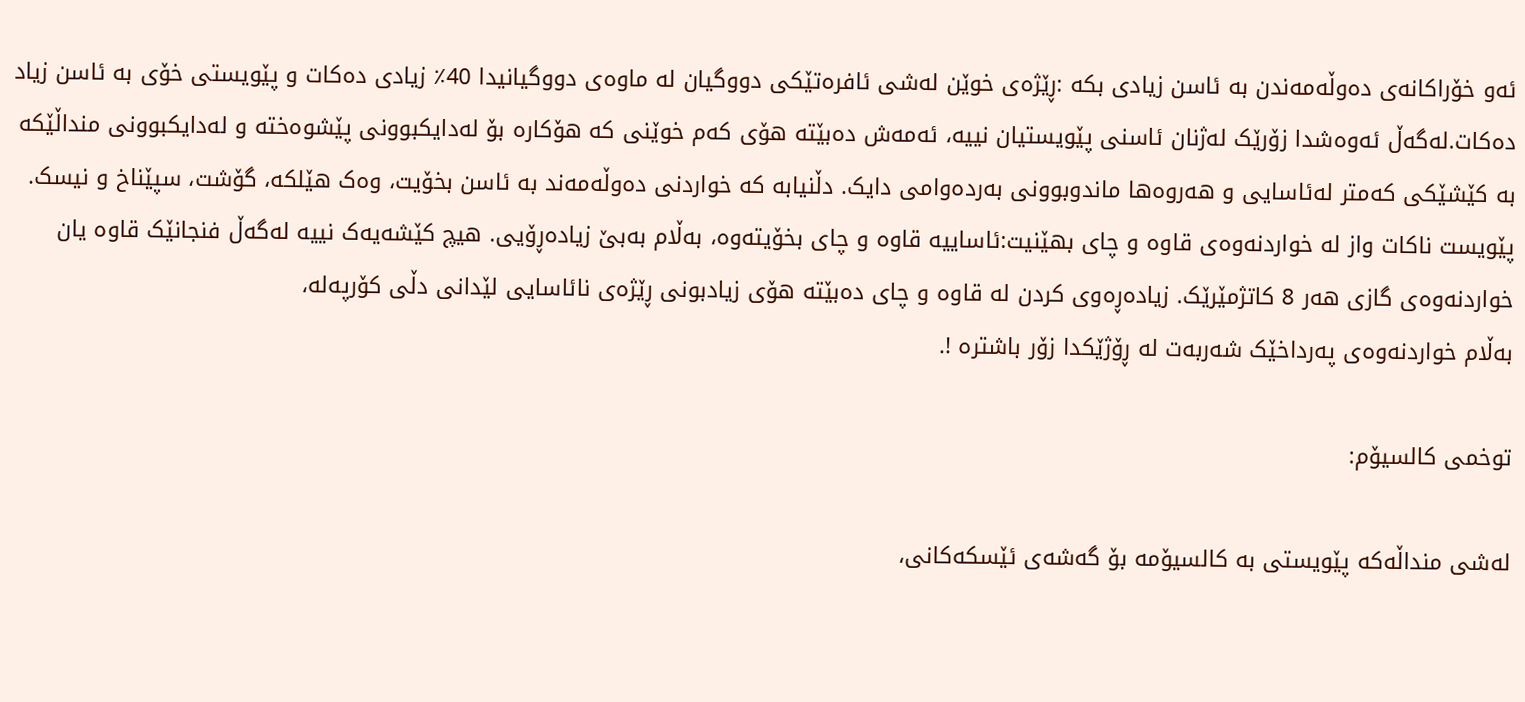ئەو خۆراکانەی دەوڵەمەندن بە ئاسن زیادی بکە :ڕێژەی خوێن لەشی ئافرەتێکی دووگیان لە ماوەی دووگیانیدا 40٪ زیادی دەکات و پێویستی خۆی بە ئاسن زیاد دەکات.لەگەڵ ئەوەشدا زۆرێک لەژنان ئاسنی پێویستیان نییە، ئەمەش دەبێتە هۆی کەم خوێنی کە هۆکارە بۆ لەدایکبوونی پێشوەختە و لەدایکبوونی منداڵێکە بە کێشێکی کەمتر لەئاسایی و هەروەها ماندوبوونی بەردەوامی دایک. دڵنیابە کە خواردنی دەوڵەمەند بە ئاسن بخۆیت، وەک هێلکە، گۆشت، سپێناخ و نیسک.
پێویست ناکات واز لە خواردنەوەی قاوە و چای بهێنیت:ئاساییە قاوە و چای بخۆیتەوە، بەڵام بەبێ زیادەڕۆیی. هیچ کێشەیەک نییە لەگەڵ فنجانێک قاوە یان خواردنەوەی گازی هەر 8 کاتژمێرێک. زیادەڕەوی کردن لە قاوە و چای دەبێتە هۆی زیادبونی ڕێژەی نائاسایی لێدانی دڵی کۆرپەلە،
بەڵام خواردنەوەی پەرداخێک شەربەت لە ڕۆژێکدا زۆر باشترە !.

توخمی کالسیۆم:

لەشی منداڵەکە پێویستی بە کالسیۆمە بۆ گەشەی ئێسکەکانی،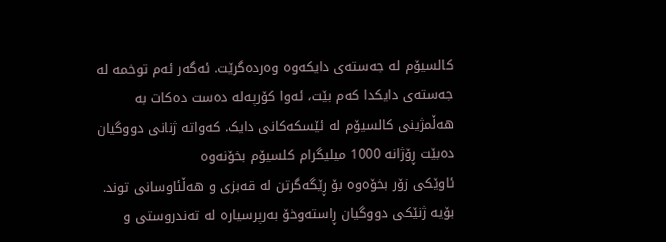کالسیۆم لە جەستەی دایکەوە وەردەگرێت. ئەگەر ئەم توخمە لە جەستەی دایکدا کەم بێت، ئەوا کۆرپەلە دەست دەکات بە هەڵمژینی کالسیۆم لە ئێسکەکانی دایک. کەواتە ژنانی دووگیان دەبێت ڕۆژانە 1000 میلیگرام کلسیۆم بخۆنەوە
ئاوێکی زۆر بخۆەوە بۆ ڕێگەگرتن لە قەبزی و هەڵئاوسانی توند.
بۆیە ژنێکی دووگیان ڕاستەوخۆ بەرپرسیارە لە تەندروستی و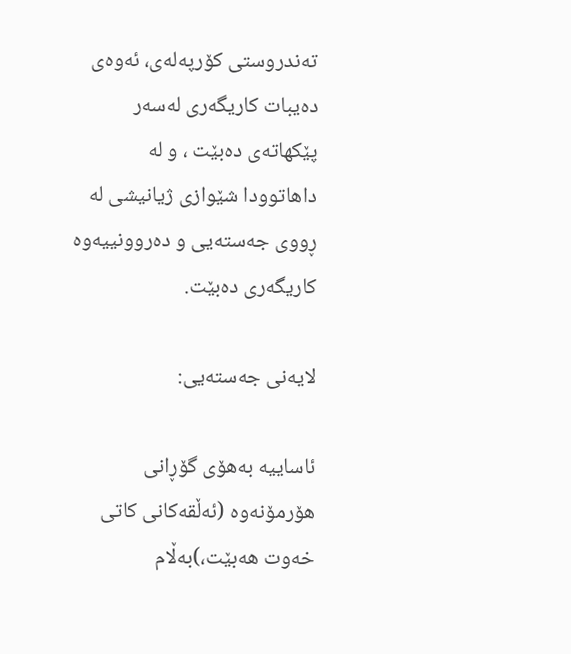تەندروستی کۆرپەلەی، ئەوەی دەیبات کاریگەری لەسەر پێکهاتەی دەبێت ، و لە داهاتوودا شێوازی ژیانیشی لە ڕووی جەستەیی و دەروونییەوە کاریگەری دەبێت.

لایەنی جەستەیی:

ئاساییە بەهۆی گۆڕانی هۆرمۆنەوە (ئەڵقەکانی کاتی خەوت هەبێت،)بەڵام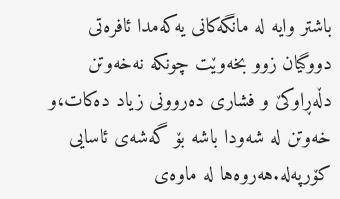باشتر وایه لە مانگەکانی یەکەمدا ئافرەتی دووگیان زوو بخەوێت چونکە نەخەوتن دڵەڕاوکێ و فشاری دەروونی زیاد دەکات،و خەوتن لە شەودا باشە بۆ گەشەی ئاسایی کۆرپەلە.هەروەها لە ماوەی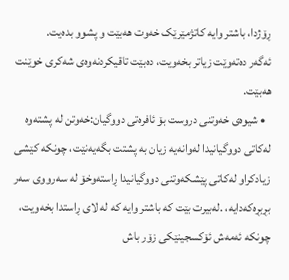ڕۆژدا، باشتر وایە کاتژمێرێک خەوت هەبێت و پشوو بدەیت.
ئەگەر دەتەوێت زیاتر بخەویت، دەبێت تاقیکردنەوەی شەکری خوێنت هەبێت.
  • شیوەی خەوتنی دروست بۆ ئافرەتی دووگیان:خەوتن لە پشتەوە لەکاتی دووگیانیدا لەوانەیە زیان بە پشتت بگەیەنێت، چونکە کێشی زیادکراو لەکاتی پێشکەوتنی دووگیانیدا ڕاستەوخۆ لە سەرووی سەر بڕبڕەکەدایە، .لەبیرت بێت کە باشتر وایە كە لە لای ڕاستدا بخەویت، چونکە ئەمەش ئۆکسجینێکی زۆر باش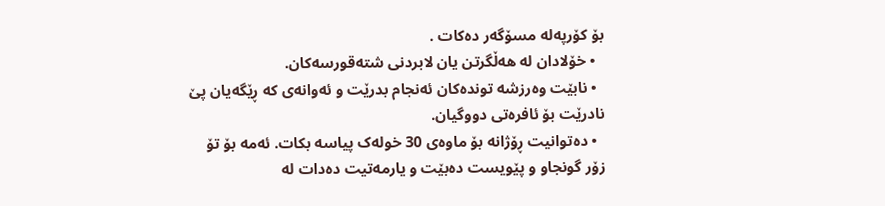بۆ کۆرپەلە مسۆگەر دەکات .
  • خۆلادان لە هەڵگرتن یان لابردنی شتەقورسەکان.
  • نابێت وەرزشە توندەکان ئەنجام بدرێت و ئەوانەی کە ڕێگەیان پێ نادرێت بۆ ئافرەتی دووگیان.
  • دەتوانیت ڕۆژانە بۆ ماوەی 30 خولەک پیاسە بکات. ئەمە بۆ تۆ زۆر گونجاو و پێویست دەبێت و یارمەتیت دەدات لە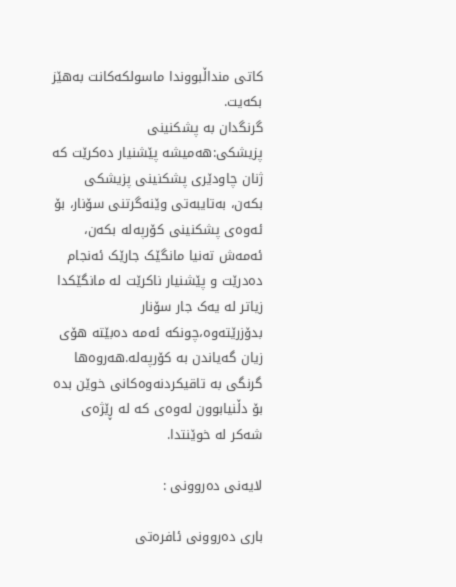کاتی منداڵبووندا ماسولکەکانت بەهێز بکەیت.
گرنگدان بە پشکنینی پزیشکی:هەمیشە پێشنیار دەکرێت کە ژنان چاودێری پشکنینی پزیشکی بکەن، بەتایبەتی وێنەگرتنی سۆنار، بۆ ئەوەی پشکنینی کۆرپەلە بکەن، ئەمەش تەنیا مانگێک جارێک ئەنجام دەدرێت و پێشنیار ناکرێت لە مانگێکدا زیاتر لە یەک جار سۆنار بدۆزرێتەوە،چونکە ئەمە دەبێتە هۆی زیان گەیاندن بە کۆرپەلە.هەروەها گرنگی بە تاقیکردنەوەکانی خوێن بدە بۆ دڵنیابوون لەوەی کە لە ڕێژەی شەکر لە خوێنتدا.

لایەنی دەروونی :

باری دەروونی ئافرەتی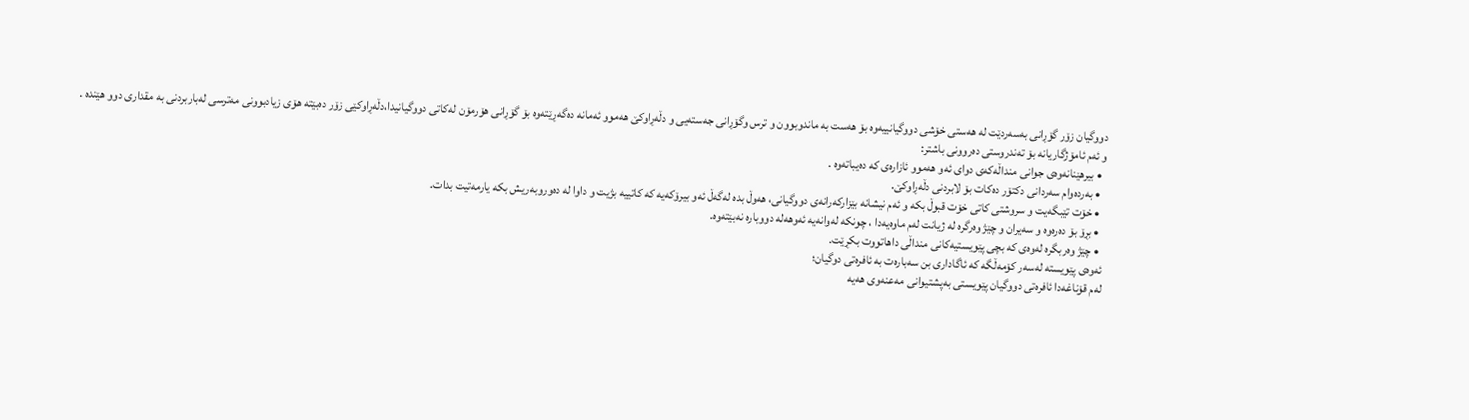دووگیان زۆر گۆڕانی بەسەردێت لە هەستی خۆشی دووگیانییەوە بۆ هەست بە ماندوبوون و ترس وگۆڕانی جەستەیی و دڵەڕاوکێ هەموو ئەمانە دەگەڕێتەوە بۆ گۆڕانی هۆرمۆن لەکاتی دووگیانیدا،دڵەڕاوکێی زۆر دەبێتە هۆی زیادبوونی مەترسی لەباربردنی بە مقداری دوو هێندە .
و ئەم ئامۆژگاریانە بۆ تەندروستی دەروونی باشتر:
  • بیرهێنانەوەی جوانی منداڵەکەی دوای ئەو هەموو ئازارەی کە دەیباتەوە .
  • بەردەوام سەردانی دکتۆر دەکات بۆ لابردنی دڵەڕاوکێ.
  • خۆت تێبگەیت و سروشتی کاتی خۆت قبوڵ بکە و ئەم نیشانە بێزارکەرانەی دووگیانی، هەوڵ بدە لەگەڵ ئەو بیرۆکەیە کە کاتییە بژیت و داوا لە دەوروبەریش بکە یارمەتیت بدات.
  • بڕۆ بۆ دەرەوە و سەیران و چێژ وەرگرە لە ژیانت لەم ماوەیەدا ، چونکە لەوانەیە ئەوهەلە دووبارە نەبێتەوە.
  • چێژ وەربگرە لەوەی کە بچی پێویستیەکانی منداڵی داهاتووت بکڕێت.
ئەوەی پێویستە لەسەر کۆمەڵگە کە ئاگاداری بن سەبارەت بە ئافرەتی دوگیان؛
لەم قۆناغەدا ئافرەتی دووگیان پێویستی بەپشتیوانی مەعنەوی هەیە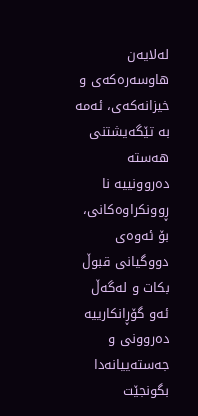لەلایەن هاوسەرەکەی و خیزانەکەی، ئەمە بە تێگەیشتنی هەستە دەروونییە نا ڕوونکراوەکانی، بۆ ئەوەی دووگیانی قبوڵ بکات و لەگەڵ ئەو گۆڕانکارییە دەروونی و جەستەییانەدا بگونجێت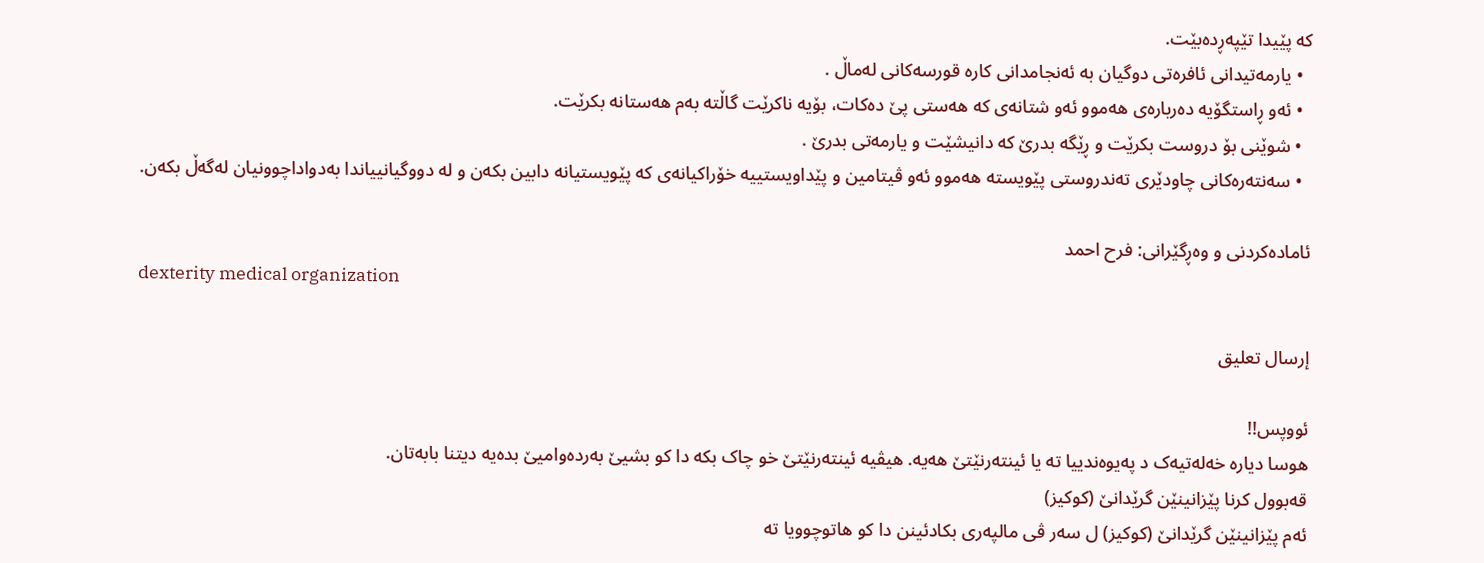کە پێیدا تێپەڕدەبێت.
  • یارمەتیدانی ئافرەتی دوگیان بە ئەنجامدانی کارە قورسەکانی لەماڵ .
  • ئەو ڕاستگۆیە دەربارەی هەموو ئەو شتانەی کە هەستی پێ دەکات، بۆیە ناکرێت گاڵتە بەم هەستانە بکرێت.
  • شوێنی بۆ دروست بکرێت و ڕێگە بدرێ کە دانیشێت و یارمەتی بدرێ .
  • سەنتەرەکانی چاودێری تەندروستی پێویستە هەموو ئەو ڤیتامین و پێداویستییە خۆراکیانەی کە پێویستیانە دابین بکەن و لە دووگیانییاندا بەدواداچوونیان لەگەڵ بکەن.

ئامادەکردنی و وەڕگێرانی: فرح احمد
dexterity medical organization

إرسال تعليق

ئووپس!!
هوسا دیارە خەلەتیەک د پەیوەندییا تە یا ئینتەرنێتێ هەیە. هیڤیە ئینتەرنێتێ خو چاک بکە دا کو بشیێ بەردەوامیێ بدەیە دیتنا بابەتان.
قەبوول کرنا پێزانینێن گرێدانێ (کوکیز)
ئەم پێزانینێن گرێدانێ (کوکیز) ل سەر ڤی مالپەری بکادئینن دا کو هاتوچوویا تە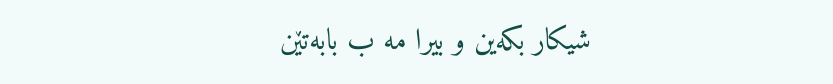شیکار بکەین و بیرا مە ب بابەتێن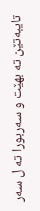تایبەتێن تە بهێت و سەربورا تە ل سەر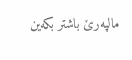مالپەرێ باشتر بکەین